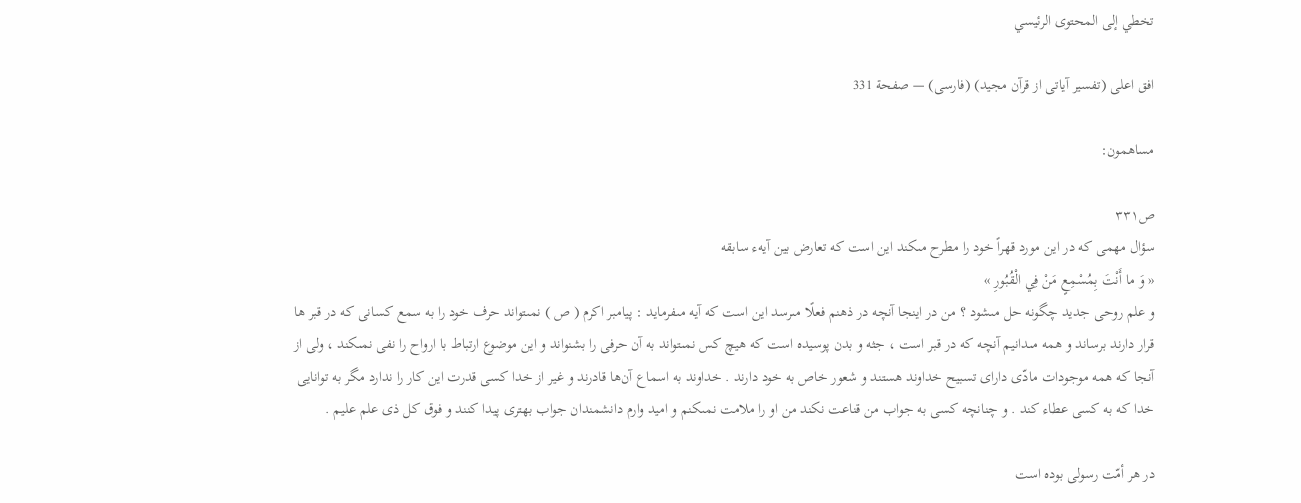تخطي إلى المحتوى الرئيسي

افق اعلى (تفسير آياتى از قرآن مجيد) (فارسى) — صفحة 331

مساهمون:

ص٣٣١
سؤال مهمى كه در اين مورد قهراً خود را مطرح مىكند اين است كه تعارض بين آيهء سابقه
« وَ ما أَنْتَ بِمُسْمِعٍ مَنْ فِي الْقُبُورِ »
و علم روحى جديد چگونه حل مىشود ؟ من در اينجا آنچه در ذهنم فعلًا مىرسد اين است كه آيه مىفرمايد : پيامبر اكرم ( ص ) نمىتواند حرف خود را به سمع كسانى كه در قبر ها قرار دارند برساند و همه مىدانيم آنچه كه در قبر است ، جثه و بدن پوسيده است كه هيچ كس نمىتواند به آن حرفى را بشنواند و اين موضوع ارتباط با ارواح را نفى نمىكند ، ولى از آنجا كه همه موجودات مادّى داراى تسبيح خداوند هستند و شعور خاص به خود دارند . خداوند به اسماع آن‌ها قادرند و غير از خدا كسى قدرت اين كار را ندارد مگر به توانايى خدا كه به كسى عطاء كند . و چنانچه كسى به جواب من قناعت نكند من او را ملامت نمىكنم و اميد وارم دانشمندان جواب بهترى پيدا كنند و فوق كل ذى علم عليم .

در هر أمّت رسولى بوده است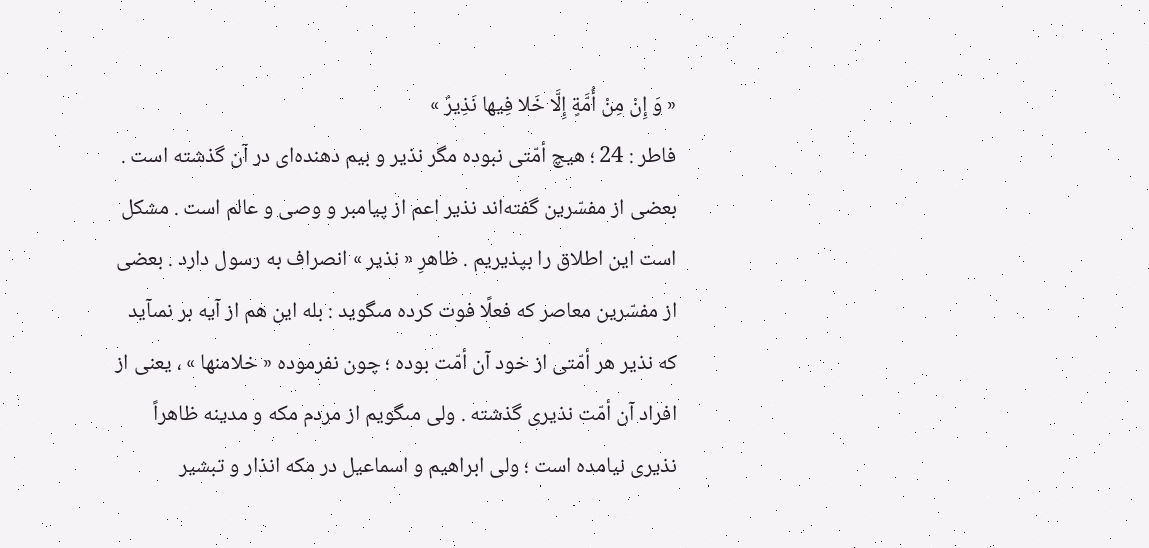« وَ إِنْ مِنْ أُمَّةٍ إِلَّا خَلا فِيها نَذِيرٌ »
فاطر : 24 ؛ هيچ أمّتى نبوده مگر نذير و بيم دهنده‌اى در آن گذشته است . بعضى از مفسّرين گفته‌اند نذير اعم از پيامبر و وصى و عالم است . مشكل است اين اطلاق را بپذيريم . ظاهرِ « نذير » انصراف به رسول دارد . بعضى از مفسّرين معاصر كه فعلًا فوت كرده مىگويد : بله اين هم از آيه بر نمىآيد كه نذير هر أمّتى از خود آن أمّت بوده ؛ چون نفرموده « خلامنها » ، يعنى از افراد آن أمّت نذيرى گذشته . ولى مىگويم از مردم مكه و مدينه ظاهراً نذيرى نيامده است ؛ ولى ابراهيم و اسماعيل در مكه انذار و تبشير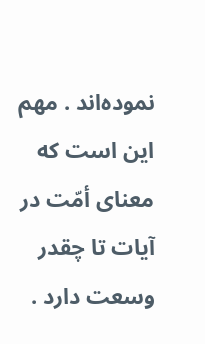نموده‌اند . مهم اين است كه معناى أمّت در آيات تا چقدر وسعت دارد .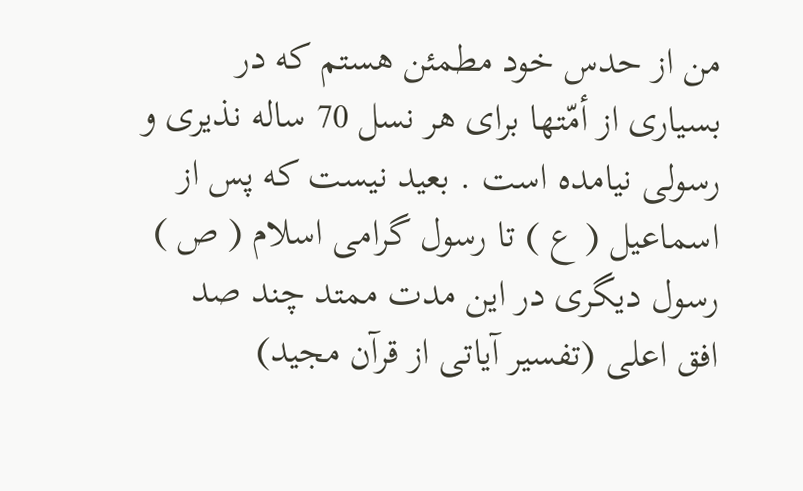من از حدس خود مطمئن هستم كه در بسيارى از أمّتها براى هر نسل 70 ساله نذيرى و رسولى نيامده است . بعيد نيست كه پس از اسماعيل ( ع ) تا رسول گرامى اسلام ( ص ) رسول ديگرى در اين مدت ممتد چند صد
افق اعلى (تفسير آياتى از قرآن مجيد)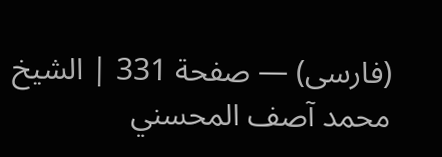(فارسى) — صفحة 331 | الشيخ محمد آصف المحسني